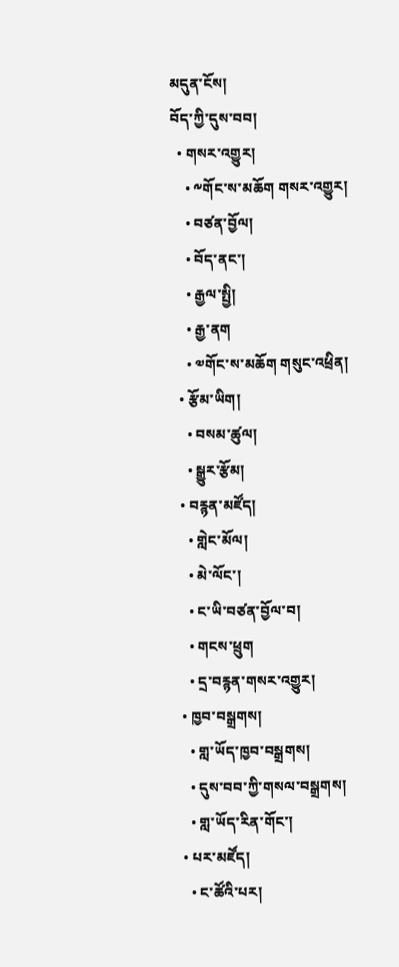མདུན་ངོས།
བོད་ཀྱི་དུས་བབ།
  • གསར་འགྱུར།
    • ༸གོང་ས་མཆོག གསར་འགྱུར།
    • བཙན་བྱོལ།
    • བོད་ནང་།
    • རྒྱལ་སྤྱི།
    • རྒྱ་ནག
    • ༧གོང་ས་མཆོག གསུང་འཕྲིན།
  • རྩོམ་ཡིག།
    • བསམ་ཚུལ།
    • སྒྱུར་རྩོམ།
  • བརྙན་མཛོད།
    • གླེང་མོལ།
    • མེ་ལོང་།
    • ང་ཡི་བཙན་བྱོལ་བ།
    • གངས་ཕྲུག
    • དྲ་བརྙན་གསར་འགྱུར།
  • ཁྱབ་བསྒྲགས།
    • གླ་ཡོད་ཁྱབ་བསྒྲགས།
    • དུས་བབ་ཀྱི་གསལ་བསྒྲགས།
    • གླ་ཡོད་རིན་གོང་།
  • པར་མཛོད།
    • ང་ཚོའི་པར།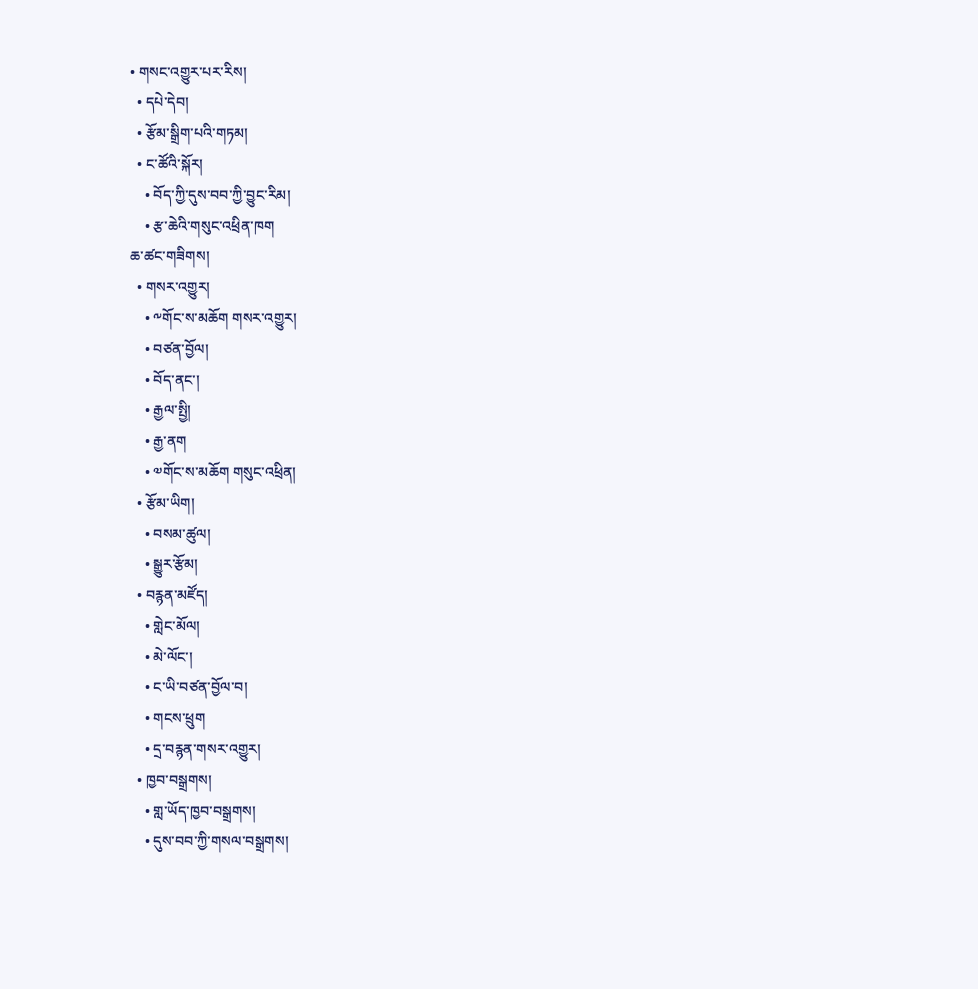• གསང་འགྱུར་པར་རིས།
  • དཔེ་དེབ།
  • རྩོམ་སྒྲིག་པའི་གཏམ།
  • ང་ཚོའི་སྐོར།
    • བོད་ཀྱི་དུས་བབ་ཀྱི་བྱུང་རིམ།
    • རྩ་ཆེའི་གསུང་འཕྲིན་ཁག
ཆ་ཚང་གཟིགས།
  • གསར་འགྱུར།
    • ༸གོང་ས་མཆོག གསར་འགྱུར།
    • བཙན་བྱོལ།
    • བོད་ནང་།
    • རྒྱལ་སྤྱི།
    • རྒྱ་ནག
    • ༧གོང་ས་མཆོག གསུང་འཕྲིན།
  • རྩོམ་ཡིག།
    • བསམ་ཚུལ།
    • སྒྱུར་རྩོམ།
  • བརྙན་མཛོད།
    • གླེང་མོལ།
    • མེ་ལོང་།
    • ང་ཡི་བཙན་བྱོལ་བ།
    • གངས་ཕྲུག
    • དྲ་བརྙན་གསར་འགྱུར།
  • ཁྱབ་བསྒྲགས།
    • གླ་ཡོད་ཁྱབ་བསྒྲགས།
    • དུས་བབ་ཀྱི་གསལ་བསྒྲགས།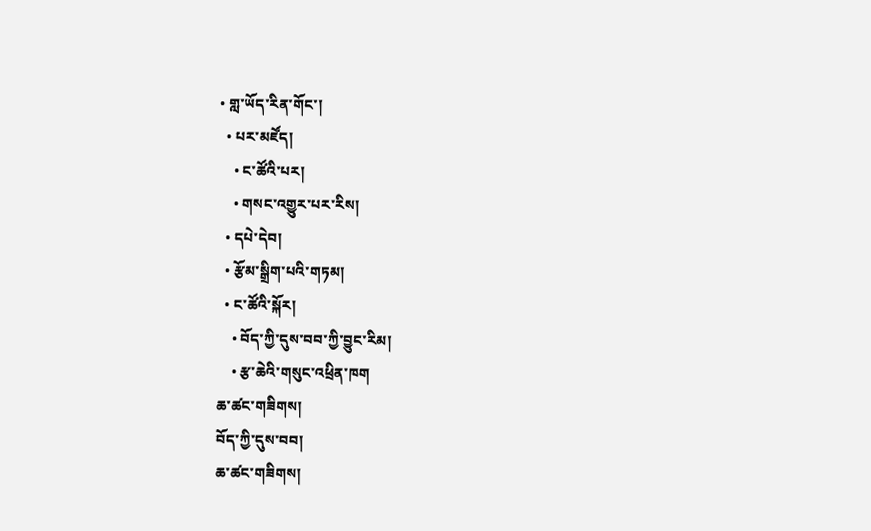• གླ་ཡོད་རིན་གོང་།
  • པར་མཛོད།
    • ང་ཚོའི་པར།
    • གསང་འགྱུར་པར་རིས།
  • དཔེ་དེབ།
  • རྩོམ་སྒྲིག་པའི་གཏམ།
  • ང་ཚོའི་སྐོར།
    • བོད་ཀྱི་དུས་བབ་ཀྱི་བྱུང་རིམ།
    • རྩ་ཆེའི་གསུང་འཕྲིན་ཁག
ཆ་ཚང་གཟིགས།
བོད་ཀྱི་དུས་བབ།
ཆ་ཚང་གཟིགས།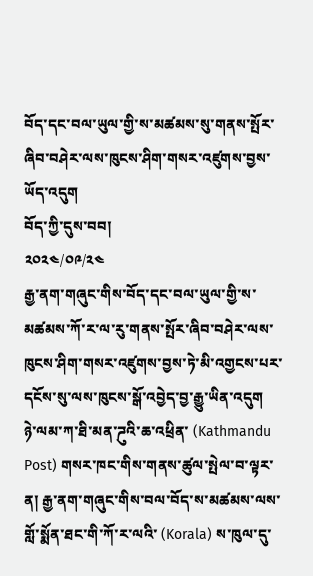བོད་དང་བལ་ཡུལ་གྱི་ས་མཚམས་སུ་གནས་སྤོར་ཞིབ་བཤེར་ལས་ཁུངས་ཤིག་གསར་འཛུགས་བྱས་ཡོད་འདུག
བོད་ཀྱི་དུས་བབ།
༢༠༢༤/༠༩/༢༤
རྒྱ་ནག་གཞུང་གིས་བོད་དང་བལ་ཡུལ་གྱི་ས་མཚམས་ཀོ་ར་ལ་རུ་གནས་སྤོར་ཞིབ་བཤེར་ལས་ཁུངས་ཤིག་གསར་འཛུགས་བྱས་ཏེ་མི་འགྱངས་པར་དངོས་སུ་ལས་ཁུངས་སྒོ་འབྱེད་བྱ་རྒྱུ་ཡིན་འདུག
ཉེ་ལམ་ཀ་ཐི་མན་ཌུའི་ཆ་འཕྲིན་ (Kathmandu Post) གསར་ཁང་གིས་གནས་ཚུལ་སྤེལ་བ་ལྟར་ན། རྒྱ་ནག་གཞུང་གིས་བལ་བོད་ས་མཚམས་ལས་གློ་སྨོན་ཐང་གི་ཀོ་ར་ལའི་ (Korala) ས་ཁུལ་དུ་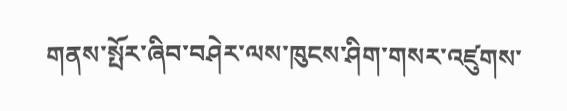གནས་སྤོར་ཞིབ་བཤེར་ལས་ཁུངས་ཤིག་གསར་འཛུགས་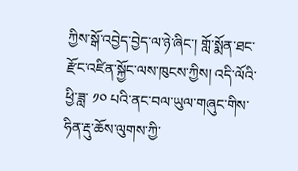ཀྱིས་སྒོ་འབྱེད་བྱེད་ལ་ཉེ་ཞིང་། གློ་སྨོན་ཐང་རྫོང་འཛིན་སྐྱོང་ལས་ཁུངས་ཀྱིས། འདི་ལོའི་ཕྱི་ཟླ་ ༡༠ པའི་ནང་བལ་ཡུལ་གཞུང་གིས་ཧིན་རྡུ་ཆོས་ལུགས་ཀྱི་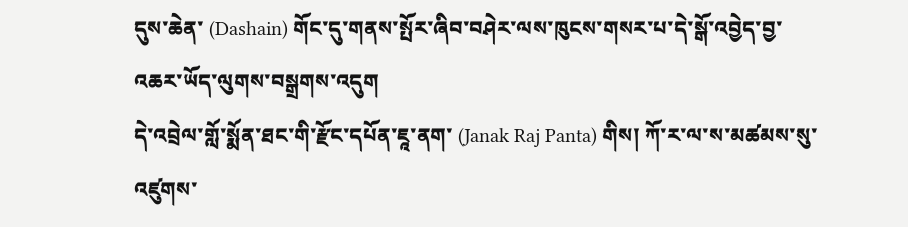དུས་ཆེན་ (Dashain) གོང་དུ་གནས་སྤོར་ཞིབ་བཤེར་ལས་ཁུངས་གསར་པ་དེ་སྒོ་འབྱེད་བྱ་འཆར་ཡོད་ལུགས་བསྒྲགས་འདུག
དེ་འབྲེལ་གློ་སྨོན་ཐང་གི་རྫོང་དཔོན་ཇཱ་ནག་ (Janak Raj Panta) གིས། ཀོ་ར་ལ་ས་མཚམས་སུ་འཛུགས་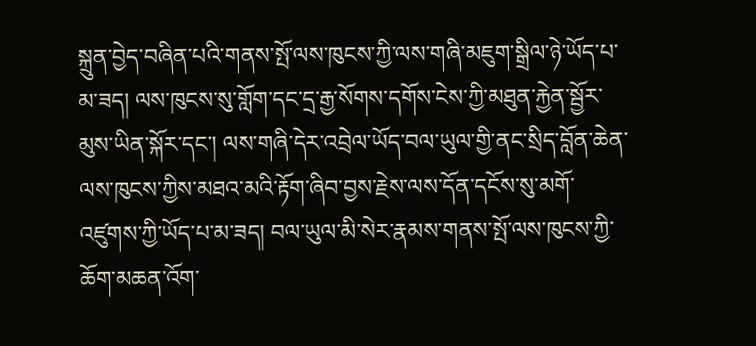སྐྲུན་བྱེད་བཞིན་པའི་གནས་སྤོ་ལས་ཁུངས་ཀྱི་ལས་གཞི་མཇུག་སྒྲིལ་ཉེ་ཡོད་པ་མ་ཟད། ལས་ཁུངས་སུ་གློག་དང་དྲ་རྒྱ་སོགས་དགོས་ངེས་ཀྱི་མཐུན་རྐྱེན་སྦྱོར་མུས་ཡིན་སྐོར་དང་། ལས་གཞི་དེར་འབྲེལ་ཡོད་བལ་ཡུལ་གྱི་ནང་སྲིད་བློན་ཆེན་ལས་ཁུངས་ཀྱིས་མཐའ་མའི་རྟོག་ཞིབ་བྱས་རྗེས་ལས་དོན་དངོས་སུ་མགོ་འཛུགས་ཀྱི་ཡོད་པ་མ་ཟད། བལ་ཡུལ་མི་སེར་རྣམས་གནས་སྤོ་ལས་ཁུངས་ཀྱི་ཆོག་མཆན་འོག་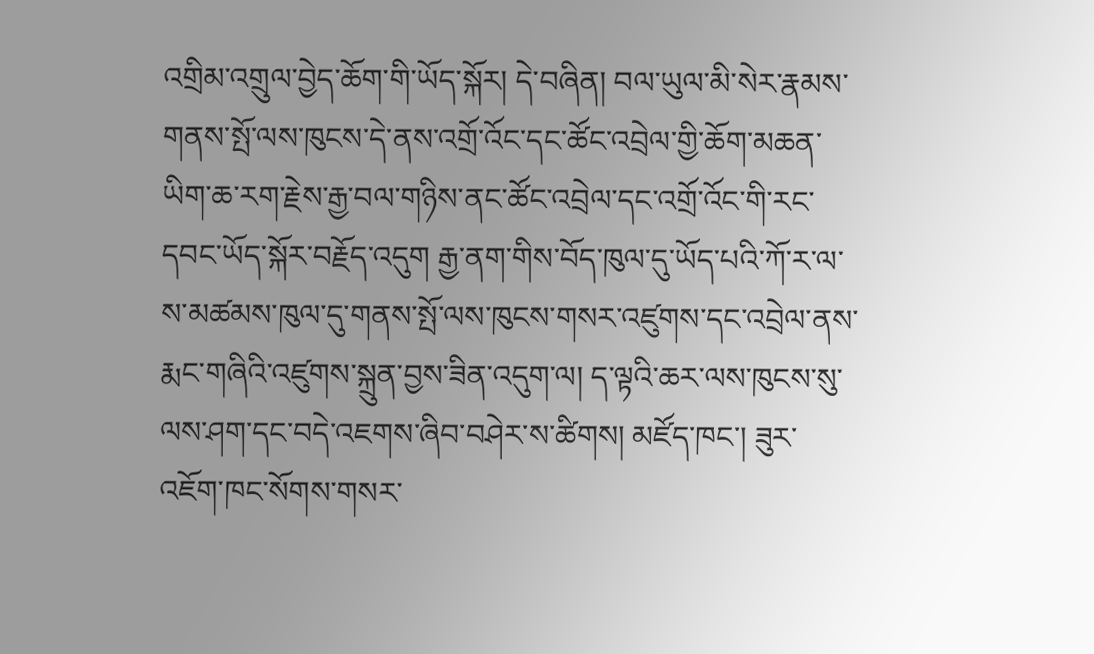འགྲིམ་འགྲུལ་བྱེད་ཆོག་གི་ཡོད་སྐོར། དེ་བཞིན། བལ་ཡུལ་མི་སེར་རྣམས་གནས་སྤོ་ལས་ཁུངས་དེ་ནས་འགྲོ་འོང་དང་ཚོང་འབྲེལ་གྱི་ཆོག་མཆན་ཡིག་ཆ་རག་རྗེས་རྒྱ་བལ་གཉིས་ནང་ཚོང་འབྲེལ་དང་འགྲོ་འོང་གི་རང་དབང་ཡོད་སྐོར་བརྗོད་འདུག རྒྱ་ནག་གིས་བོད་ཁུལ་དུ་ཡོད་པའི་ཀོ་ར་ལ་ས་མཚམས་ཁུལ་དུ་གནས་སྤོ་ལས་ཁུངས་གསར་འཛུགས་དང་འབྲེལ་ནས་རྨང་གཞིའི་འཛུགས་སྐྲུན་བྱས་ཟིན་འདུག་ལ། ད་ལྟའི་ཆར་ལས་ཁུངས་སུ་ལས་ཤག་དང་བདེ་འཇགས་ཞིབ་བཤེར་ས་ཚིགས། མཛོད་ཁང་། ཟུར་འཇོག་ཁང་སོགས་གསར་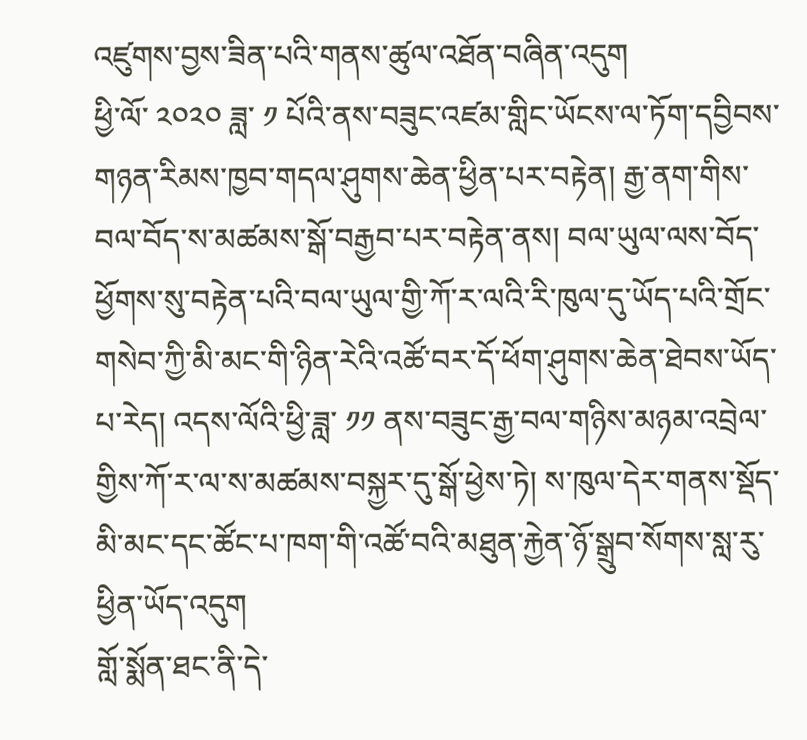འཛུགས་བྱས་ཟིན་པའི་གནས་ཚུལ་འཐོན་བཞིན་འདུག
ཕྱི་ལོ་ ༢༠༢༠ ཟླ་ ༡ པོའི་ནས་བཟུང་འཛམ་གླིང་ཡོངས་ལ་ཏོག་དབྱིབས་གཉན་རིམས་ཁྱབ་གདལ་ཤུགས་ཆེན་ཕྱིན་པར་བརྟེན། རྒྱ་ནག་གིས་བལ་བོད་ས་མཚམས་སྒོ་བརྒྱབ་པར་བརྟེན་ནས། བལ་ཡུལ་ལས་བོད་ཕྱོགས་སུ་བརྟེན་པའི་བལ་ཡུལ་གྱི་ཀོ་ར་ལའི་རི་ཁུལ་དུ་ཡོད་པའི་གྲོང་གསེབ་ཀྱི་མི་མང་གི་ཉིན་རེའི་འཚོ་བར་དོ་ཕོག་ཤུགས་ཆེན་ཐེབས་ཡོད་པ་རེད། འདས་ལོའི་ཕྱི་ཟླ་ ༡༡ ནས་བཟུང་རྒྱ་བལ་གཉིས་མཉམ་འབྲེལ་གྱིས་ཀོ་ར་ལ་ས་མཚམས་བསྐྱར་དུ་སྒོ་ཕྱེས་ཏེ། ས་ཁུལ་དེར་གནས་སྡོད་མི་མང་དང་ཚོང་པ་ཁག་གི་འཚོ་བའི་མཐུན་རྐྱེན་ཉོ་སྒྲུབ་སོགས་སླ་རུ་ཕྱིན་ཡོད་འདུག
གློ་སྨོན་ཐང་ནི་དེ་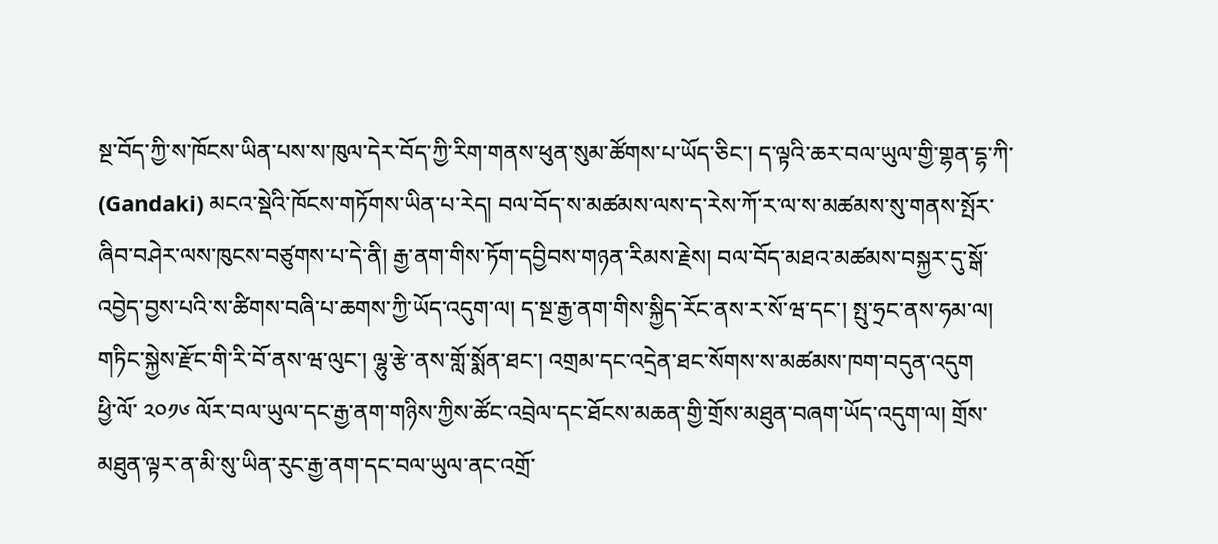སྔ་བོད་ཀྱི་ས་ཁོངས་ཡིན་པས་ས་ཁུལ་དེར་བོད་ཀྱི་རིག་གནས་ཕུན་སུམ་ཚོགས་པ་ཡོད་ཅིང་། ད་ལྟའི་ཆར་བལ་ཡུལ་གྱི་གྷན་དྷ་ཀི་ (Gandaki) མངའ་སྡེའི་ཁོངས་གཏོགས་ཡིན་པ་རེད། བལ་བོད་ས་མཚམས་ལས་ད་རེས་ཀོ་ར་ལ་ས་མཚམས་སུ་གནས་སྤོར་ཞིབ་བཤེར་ལས་ཁུངས་བཙུགས་པ་དེ་ནི། རྒྱ་ནག་གིས་ཏོག་དབྱིབས་གཉན་རིམས་རྗེས། བལ་བོད་མཐའ་མཚམས་བསྐྱར་དུ་སྒོ་འབྱེད་བྱས་པའི་ས་ཚིགས་བཞི་པ་ཆགས་ཀྱི་ཡོད་འདུག་ལ། ད་སྔ་རྒྱ་ནག་གིས་སྐྱིད་རོང་ནས་ར་སོ་ཝ་དང་། སྤུ་ཧྲང་ནས་ཧམ་ལ། གཏིང་སྐྱེས་རྫོང་གི་རི་བོ་ནས་ཝ་ལུང་། ལྷུ་རྩེ་ནས་གློ་སྨོན་ཐང་། འགྲམ་དང་འདྲེན་ཐང་སོགས་ས་མཚམས་ཁག་བདུན་འདུག
ཕྱི་ལོ་ ༢༠༡༦ ལོར་བལ་ཡུལ་དང་རྒྱ་ནག་གཉིས་ཀྱིས་ཚོང་འབྲེལ་དང་ཐོངས་མཆན་གྱི་གྲོས་མཐུན་བཞག་ཡོད་འདུག་ལ། གྲོས་མཐུན་ལྟར་ན་མི་སུ་ཡིན་རུང་རྒྱ་ནག་དང་བལ་ཡུལ་ནང་འགྲོ་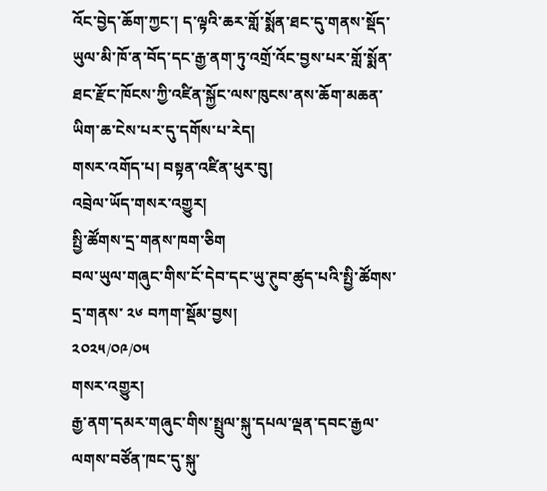འོང་བྱེད་ཆོག་ཀྱང་། ད་ལྟའི་ཆར་གློ་སྨོན་ཐང་དུ་གནས་སྡོད་ཡུལ་མི་ཁོ་ན་བོད་དང་རྒྱ་ནག་ཏུ་འགྲོ་འོང་བྱས་པར་གློ་སྨོན་ཐང་རྫོང་ཁོངས་ཀྱི་འཛིན་སྐྱོང་ལས་ཁུངས་ནས་ཆོག་མཆན་ཡིག་ཆ་ངེས་པར་དུ་དགོས་པ་རེད།
གསར་འགོད་པ། བསྟན་འཛིན་ཕུར་བུ།
འབྲེལ་ཡོད་གསར་འགྱུར།
སྤྱི་ཚོགས་དྲ་གནས་ཁག་ཅིག
བལ་ཡུལ་གཞུང་གིས་ངོ་དེབ་དང་ཡུ་ཊུབ་ཚུད་པའི་སྤྱི་ཚོགས་དྲ་གནས་ ༢༦ བཀག་སྡོམ་བྱས།
༢༠༢༥/༠༩/༠༥
གསར་འགྱུར།
རྒྱ་ནག་དམར་གཞུང་གིས་སྤྲུལ་སྐུ་དཔལ་ལྡན་དབང་རྒྱལ་ལགས་བཙོན་ཁང་དུ་སྐུ་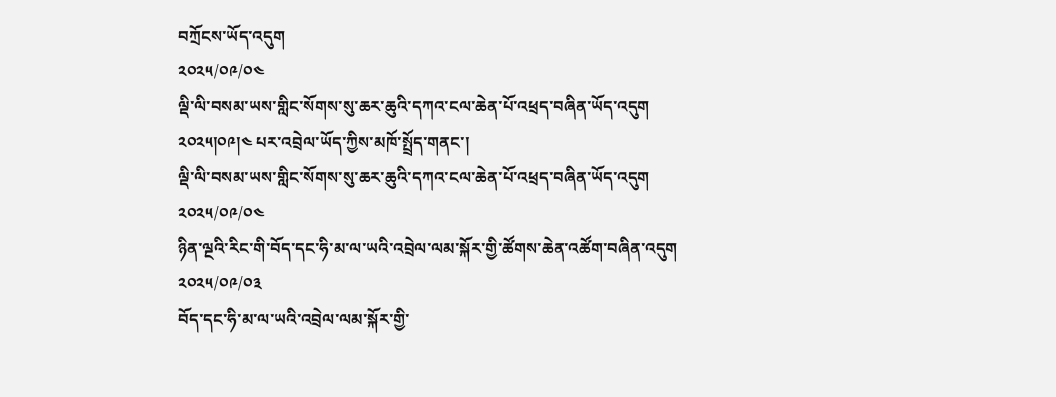བཀྲོངས་ཡོད་འདུག
༢༠༢༥/༠༩/༠༤
ལྡི་ལི་བསམ་ཡས་གླིང་སོགས་སུ་ཆར་ཆུའི་དཀའ་ངལ་ཆེན་པོ་འཕྲད་བཞིན་ཡོད་འདུག  ༢༠༢༥།༠༩།༤ པར་འབྲེལ་ཡོད་ཀྱིས་མཁོ་སྤྲོད་གནང་།
ལྡི་ལི་བསམ་ཡས་གླིང་སོགས་སུ་ཆར་ཆུའི་དཀའ་ངལ་ཆེན་པོ་འཕྲད་བཞིན་ཡོད་འདུག
༢༠༢༥/༠༩/༠༤
ཉིན་ལྔའི་རིང་གི་བོད་དང་ཧི་མ་ལ་ཡའི་འབྲེལ་ལམ་སྐོར་གྱི་ཚོགས་ཆེན་འཚོག་བཞིན་འདུག
༢༠༢༥/༠༩/༠༣
བོད་དང་ཧི་མ་ལ་ཡའི་འབྲེལ་ལམ་སྐོར་གྱི་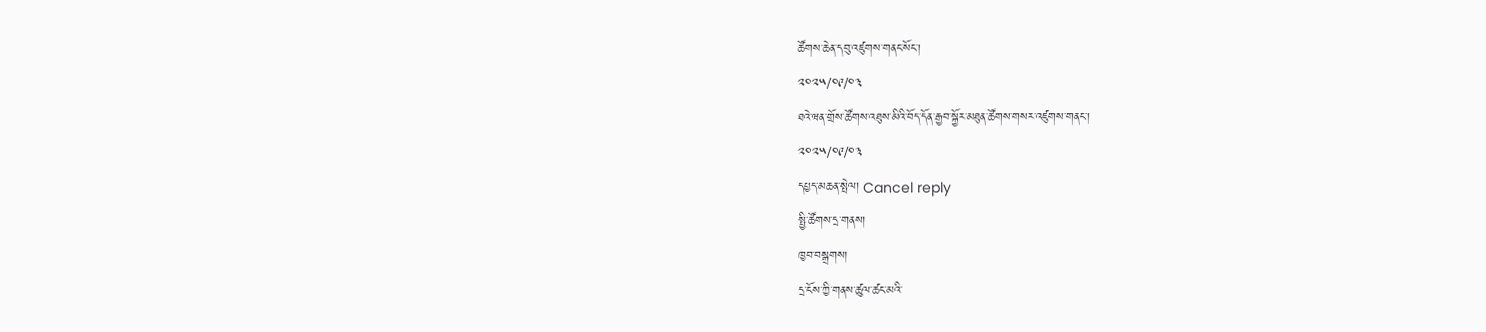ཚོགས་ཆེན་དབུ་འཛུགས་གནང་སོང་།
༢༠༢༥/༠༩/༠༣
ཐའེ་ཝན་གྲོས་ཚོགས་འཐུས་མིའི་བོད་དོན་རྒྱབ་སྐྱོར་མཐུན་ཚོགས་གསར་འཛུགས་གནང་།
༢༠༢༥/༠༩/༠༣
དཔྱད་མཆན་སྤེལ། Cancel reply
སྤྱི་ཚོགས་དྲ་གནས།
ཁྱབ་བསྒྲགས།
དྲ་ངོས་ཀྱི་གནས་ཚུལ་ཚང་མའི་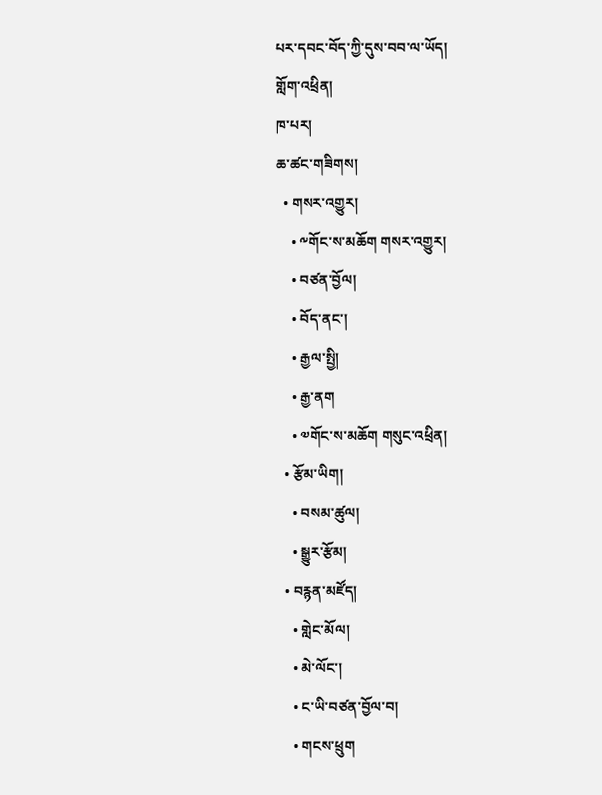པར་དབང་བོད་ཀྱི་དུས་བབ་ལ་ཡོད།
གློག་འཕྲིན།
ཁ་པར།
ཆ་ཚང་གཟིགས།
  • གསར་འགྱུར།
    • ༸གོང་ས་མཆོག གསར་འགྱུར།
    • བཙན་བྱོལ།
    • བོད་ནང་།
    • རྒྱལ་སྤྱི།
    • རྒྱ་ནག
    • ༧གོང་ས་མཆོག གསུང་འཕྲིན།
  • རྩོམ་ཡིག།
    • བསམ་ཚུལ།
    • སྒྱུར་རྩོམ།
  • བརྙན་མཛོད།
    • གླེང་མོལ།
    • མེ་ལོང་།
    • ང་ཡི་བཙན་བྱོལ་བ།
    • གངས་ཕྲུག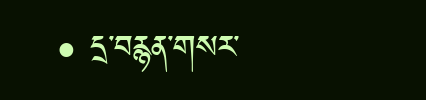• དྲ་བརྙན་གསར་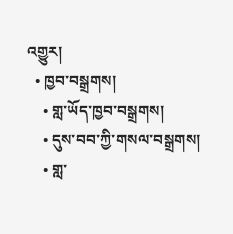འགྱུར།
  • ཁྱབ་བསྒྲགས།
    • གླ་ཡོད་ཁྱབ་བསྒྲགས།
    • དུས་བབ་ཀྱི་གསལ་བསྒྲགས།
    • གླ་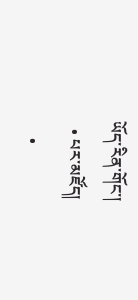ཡོད་རིན་གོང་།
  • པར་མཛོད།
    •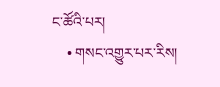ང་ཚོའི་པར།
    • གསང་འགྱུར་པར་རིས།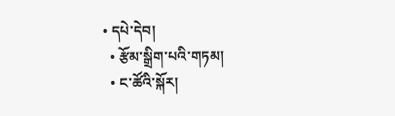• དཔེ་དེབ།
  • རྩོམ་སྒྲིག་པའི་གཏམ།
  • ང་ཚོའི་སྐོར།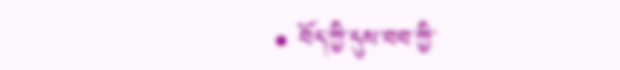• བོད་ཀྱི་དུས་བབ་ཀྱི་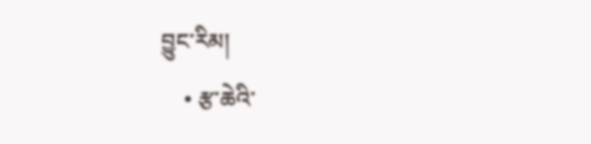བྱུང་རིམ།
    • རྩ་ཆེའི་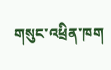གསུང་འཕྲིན་ཁག